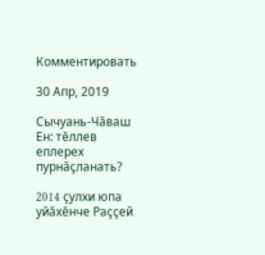Комментировать

30 Апр, 2019

Сычуань-Чăваш Ен: тĕллев еплерех пурнăçланать?

2014 çулхи юпа уйăхĕнче Раççей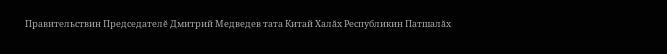Правительствин Председателĕ Дмитрий Медведев тата Китай Халăх Республикин Патшалăх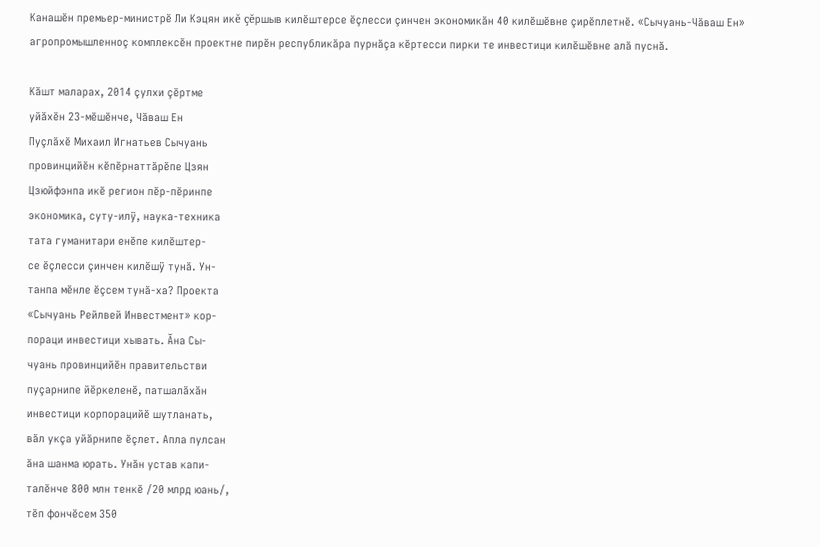Канашĕн премьер-министрĕ Ли Кэцян икĕ çĕршыв килĕштерсе ĕçлесси çинчен экономикăн 40 килĕшĕвне çирĕплетнĕ. «Сычуань-Чăваш Ен» агропромышленноç комплексĕн проектне пирĕн республикăра пурнăçа кĕртесси пирки те инвестици килĕшĕвне алă пуснă.

Кăшт маларах, 2014 çулхи çĕртме
уйăхĕн 23-мĕшĕнче, Чăваш Ен
Пуçлăхĕ Михаил Игнатьев Сычуань
провинцийĕн кĕпĕрнаттăрĕпе Цзян
Цзюйфэнпа икĕ регион пĕр-пĕринпе
экономика, суту-илÿ, наука-техника
тата гуманитари енĕпе килĕштер-
се ĕçлесси çинчен килĕшÿ тунă. Ун-
танпа мĕнле ĕçсем тунă-ха? Проекта
«Сычуань Рейлвей Инвестмент» кор-
пораци инвестици хывать. Ăна Сы-
чуань провинцийĕн правительстви
пуçарнипе йĕркеленĕ, патшалăхăн
инвестици корпорацийĕ шутланать,
вăл укçа уйăрнипе ĕçлет. Апла пулсан
ăна шанма юрать. Унăн устав капи-
талĕнче 800 млн тенкĕ /20 млрд юань/,
тĕп фончĕсем 350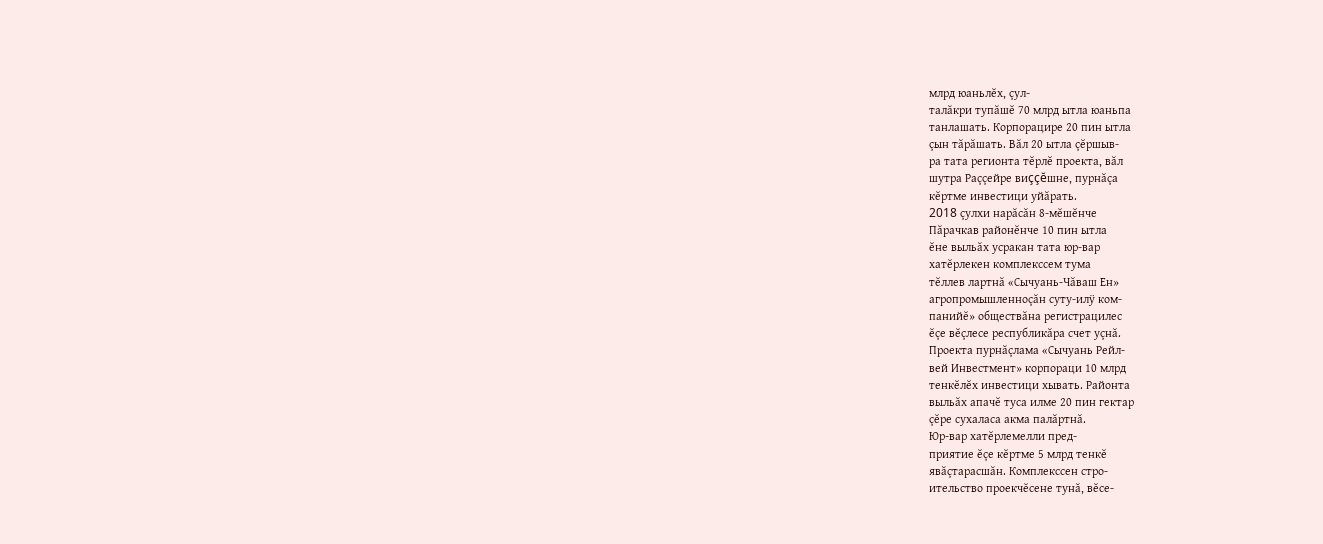млрд юаньлĕх, çул-
талăкри тупăшĕ 70 млрд ытла юаньпа
танлашать. Корпорацире 20 пин ытла
çын тăрăшать. Вăл 20 ытла çĕршыв-
ра тата регионта тĕрлĕ проекта, вăл
шутра Раççейре виççĕшне, пурнăçа
кĕртме инвестици уйăрать.
2018 çулхи нарăсăн 8-мĕшĕнче
Пăрачкав районĕнче 10 пин ытла
ĕне выльăх усракан тата юр-вар
хатĕрлекен комплекссем тума
тĕллев лартнă «Сычуань-Чăваш Ен»
агропромышленноçăн суту-илÿ ком-
панийĕ» обществăна регистрацилес
ĕçе вĕçлесе республикăра счет уçнă.
Проекта пурнăçлама «Сычуань Рейл-
вей Инвестмент» корпораци 10 млрд
тенкĕлĕх инвестици хывать. Районта
выльăх апачĕ туса илме 20 пин гектар
çĕре сухаласа акма палăртнă.
Юр-вар хатĕрлемелли пред-
приятие ĕçе кĕртме 5 млрд тенкĕ
явăçтарасшăн. Комплекссен стро-
ительство проекчĕсене тунă, вĕсе-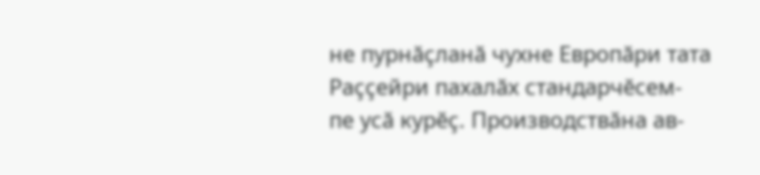не пурнăçланă чухне Европăри тата
Раççейри пахалăх стандарчĕсем-
пе усă курĕç. Производствăна ав-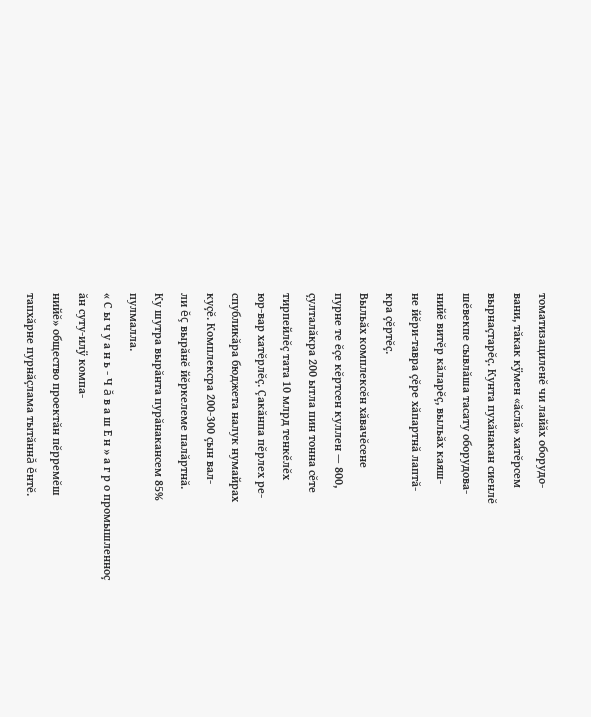томатизациленĕ чи лайăх оборудо-
вани, тăкак кÿмен «ăслă» хатĕрсем
вырнаçтарĕç. Кунта пухăнакан сиенлĕ
шĕвекпе сывлăша тасату оборудова-
нийĕ витĕр кăларĕç, выльăх каяш-
не йĕри-тавра çĕре хăпартнă лаптă-
кра çĕртĕç.
Выльăх комплексĕн хăвачĕсене
пурне те ĕçе кĕртсен куллен — 800,
çулталăкра 200 ытла пин тонна сĕте
тирпейлĕç тата 10 млрд тенкĕлĕх
юр-вар хатĕрлĕç. Çакăнпа пĕрлех ре-
спубликăра бюджета налук нумайрах
куçĕ. Комплексра 200-300 çын вал-
ли ĕç вырăнĕ йĕркелеме палăртнă.
Ку шутра вырăнта пурăнакансем 85%
пулмалла.
« С ы ч у а н ь - Ч ă в а ш Е н » а г р о промышленноç
ăн суту-илÿ компа-
нийĕ» общество проектăн пĕрремĕш
тапхăрне пурнăçлама тытăннă ĕнтĕ.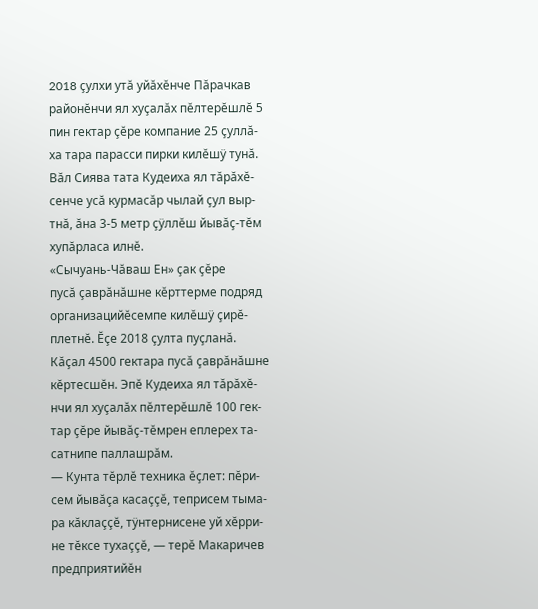2018 çулхи утă уйăхĕнче Пăрачкав
районĕнчи ял хуçалăх пĕлтерĕшлĕ 5
пин гектар çĕре компание 25 çуллă-
ха тара парасси пирки килĕшÿ тунă.
Вăл Сиява тата Кудеиха ял тăрăхĕ-
сенче усă курмасăр чылай çул выр-
тнă, ăна 3-5 метр çÿллĕш йывăç-тĕм
хупăрласа илнĕ.
«Сычуань-Чăваш Ен» çак çĕре
пусă çаврăнăшне кĕрттерме подряд
организацийĕсемпе килĕшÿ çирĕ-
плетнĕ. Ĕçе 2018 çулта пуçланă.
Кăçал 4500 гектара пусă çаврăнăшне
кĕртесшĕн. Эпĕ Кудеиха ял тăрăхĕ-
нчи ял хуçалăх пĕлтерĕшлĕ 100 гек-
тар çĕре йывăç-тĕмрен еплерех та-
сатнипе паллашрăм.
— Кунта тĕрлĕ техника ĕçлет: пĕри-
сем йывăçа касаççĕ, теприсем тыма-
ра кăклаççĕ, тÿнтернисене уй хĕрри-
не тĕксе тухаççĕ, — терĕ Макаричев
предприятийĕн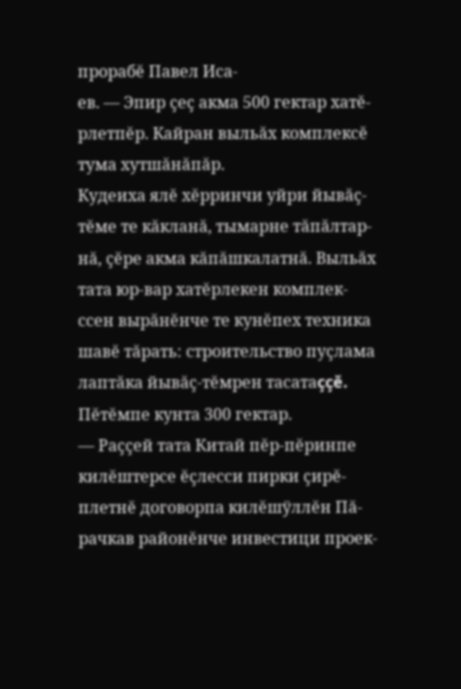прорабĕ Павел Иса-
ев. — Эпир çеç акма 500 гектар хатĕ-
рлетпĕр. Кайран выльăх комплексĕ
тума хутшăнăпăр.
Кудеиха ялĕ хĕрринчи уйри йывăç-
тĕме те кăкланă, тымарне тăпăлтар-
нă, çĕре акма кăпăшкалатнă. Выльăх
тата юр-вар хатĕрлекен комплек-
ссен вырăнĕнче те кунĕпех техника
шавĕ тăрать: строительство пуçлама
лаптăка йывăç-тĕмрен тасатаççĕ.
Пĕтĕмпе кунта 300 гектар.
— Раççей тата Китай пĕр-пĕринпе
килĕштерсе ĕçлесси пирки çирĕ-
плетнĕ договорпа килĕшÿллĕн Пă-
рачкав районĕнче инвестици проек-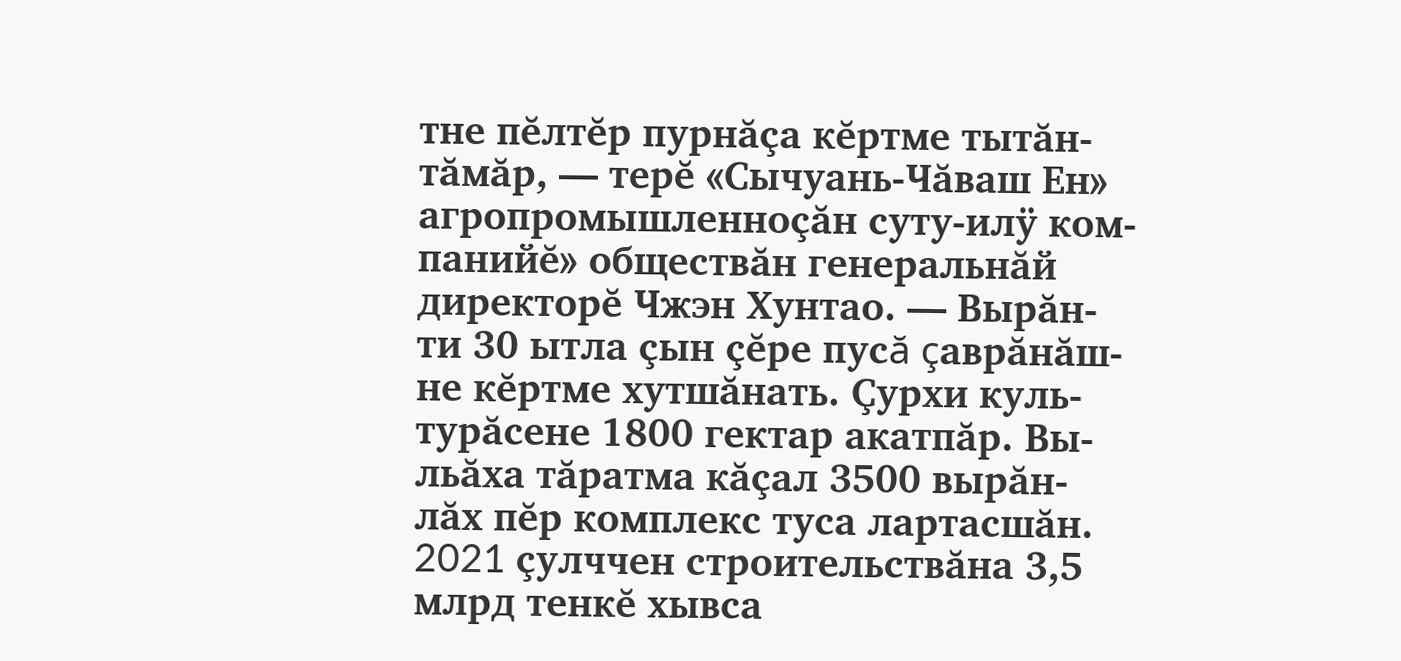тне пĕлтĕр пурнăçа кĕртме тытăн-
тăмăр, — терĕ «Сычуань-Чăваш Ен»
агропромышленноçăн суту-илÿ ком-
панийĕ» обществăн генеральнăй
директорĕ Чжэн Хунтао. — Вырăн-
ти 30 ытла çын çĕре пусă çаврăнăш-
не кĕртме хутшăнать. Çурхи куль-
турăсене 1800 гектар акатпăр. Вы-
льăха тăратма кăçал 3500 вырăн-
лăх пĕр комплекс туса лартасшăн.
2021 çулччен строительствăна 3,5
млрд тенкĕ хывса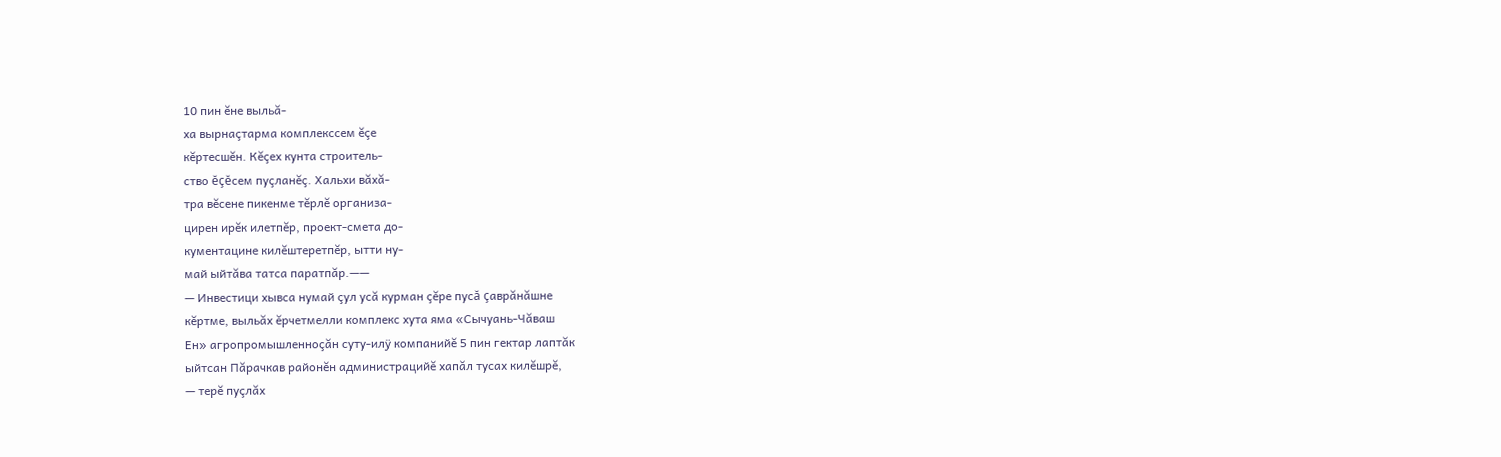10 пин ĕне выльă-
ха вырнаçтарма комплекссем ĕçе
кĕртесшĕн. Кĕçех кунта строитель-
ство ĕçĕсем пуçланĕç. Хальхи вăхă-
тра вĕсене пикенме тĕрлĕ организа-
цирен ирĕк илетпĕр, проект-смета до-
кументацине килĕштеретпĕр, ытти ну-
май ыйтăва татса паратпăр.——
— Инвестици хывса нумай çул усă курман çĕре пусă çаврăнăшне
кĕртме, выльăх ĕрчетмелли комплекс хута яма «Сычуань-Чăваш
Ен» агропромышленноçăн суту-илÿ компанийĕ 5 пин гектар лаптăк
ыйтсан Пăрачкав районĕн администрацийĕ хапăл тусах килĕшрĕ,
— терĕ пуçлăх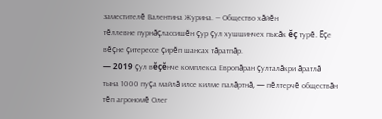заместителĕ Валентина Журина. — Общество хăйĕн
тĕллевне пурнăçлассишĕн çур çул хушшинчех пысăк ĕç турĕ. Ĕçе
вĕçне çитерессе çирĕп шансах тăратпăр.
— 2019 çул вĕçĕнче комплекса Европăран çулталăкри ăратлă
тына 1000 пуçа майлă илсе килме палăртнă, — пĕлтерчĕ обществăн
тĕп агрономĕ Олег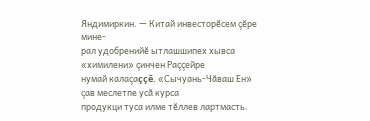Яндимиркин. — Китай инвесторĕсем çĕре мине-
рал удобренийĕ ытлашшипех хывса «химилени» çинчен Раççейре
нумай калаçаççĕ. «Сычуань-Чăваш Ен» çав меслетпе усă курса
продукци туса илме тĕллев лартмасть.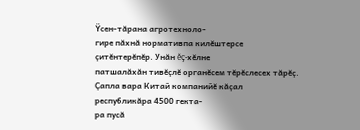Ÿсен-тăрана агротехноло-
гире пăхнă нормативпа килĕштерсе çитĕнтерĕпĕр. Унăн ĕç-хĕлне
патшалăхăн тивĕçлĕ органĕсем тĕрĕслесех тăрĕç.
Çапла вара Китай компанийĕ кăçал республикăра 4500 гекта-
ра пусă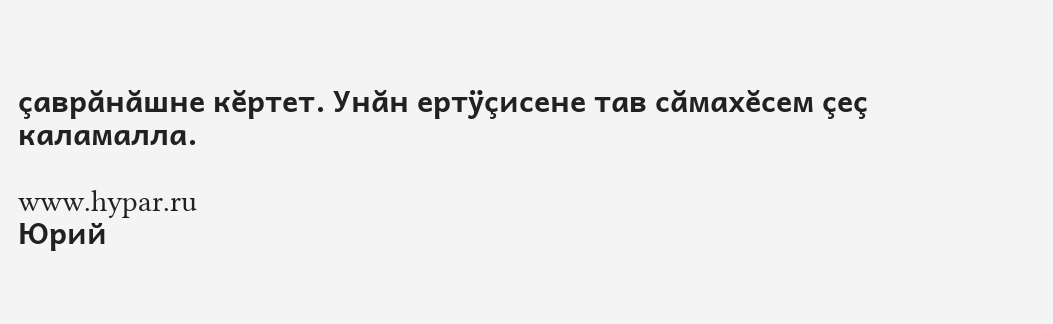çаврăнăшне кĕртет. Унăн ертÿçисене тав сăмахĕсем çеç
каламалла.

www.hypar.ru
Юрий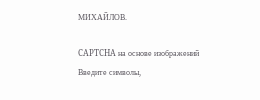МИХАЙЛОВ.

CAPTCHA на основе изображений
Введите символы,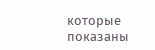которые показаны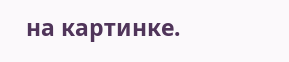на картинке.